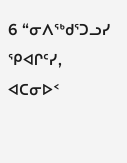6 “ᓂᐱᖅᑯᕐᑐᓗᓯ ᕿᐊᒋᑦᓯ, ᐊᑕᓂᐅᑉ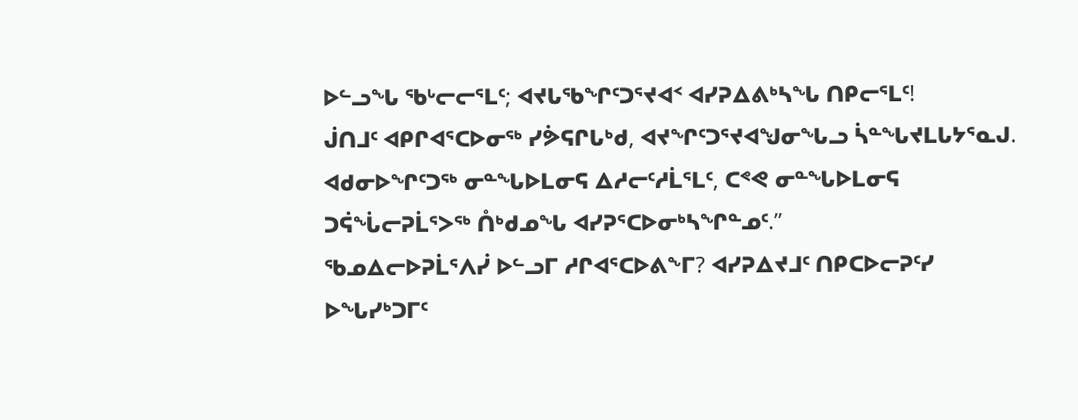ᐅᓪᓗᖓ ᖃᒡᓕᓕᕐᒪᑦ; ᐊᔪᒐᖃᖏᑦᑐᕐᔪᐊᑉ ᐊᓯᕈᐃᕕᒃᓴᖓ ᑎᑭᓕᕐᒪᑦ!
ᒎᑎᒧᑦ ᐊᑭᒋᐊᕐᑕᐅᓂᖅ ᓯᕘᕋᒋᒐᒃᑯ, ᐊᔪᖏᑦᑐᕐᔪᐊᖑᓂᖓᓗ ᓵᓐᖓᔪᒪᒐᔭᕐᓇᒍ.
ᐊᑯᓂᐅᖏᑦᑐᖅ ᓂᓐᖓᐅᒪᓂᕋ ᐃᓱᓕᑦᓱᒫᕐᒪᑦ, ᑕᕝᕙ ᓂᓐᖓᐅᒪᓂᕋ ᑐᕌᖔᓕᕈᒫᕐᐳᖅ ᑍᒃᑯᓄᖓ ᐊᓯᕈᕐᑕᐅᓂᒃᓴᖏᓐᓄᑦ.”
ᖃᓄᐃᓕᐅᕈᒫᕐᐱᓰ ᐅᓪᓗᒥ ᓱᒋᐊᕐᑕᐅᕕᖕᒥ? ᐊᓯᕈᐃᔪᒧᑦ ᑎᑭᑕᐅᓕᕈᑦᓯ ᐅᖓᓯᒃᑐᒥᑦ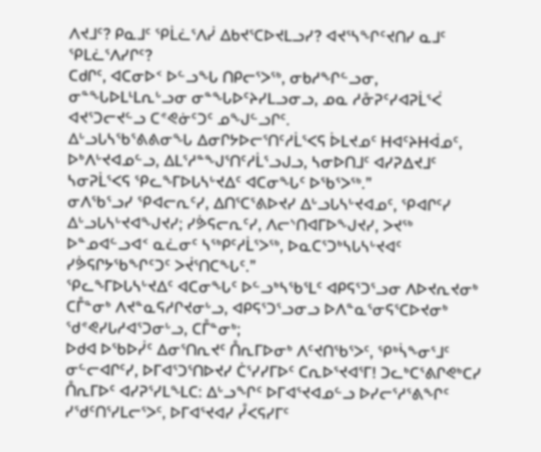ᐱᔪᒧᑦ? ᑭᓇᒧᑦ ᕿᒫᓛᕐᐱᓰ ᐃᑲᔪᕐᑕᐅᔪᒪᓗᓯ? ᐊᔪᕐᓴᖏᑦᔪᑎᓯ ᓇᒧᑦ ᕿᒪᓛᕐᐱᓯᒋᑦ?
ᑕᑯᒋᑦ, ᐊᑕᓂᐅᑉ ᐅᓪᓗᖓ ᑎᑭᓕᕐᐳᖅ, ᓂᑲᓱᖏᓪᓗᓂ, ᓂᓐᖓᐅᒪᒻᒪᕆᒡᓗᓂ ᓂᓐᖓᐅᑦᔨᓯᒪᓗᓂᓗ, ᓄᓇ ᓱᓁᕈᑦᓯᐊᕈᒫᕐᐹ ᐊᔪᕐᑐᓕᔪᓪᓗ ᑕᕝᕙᓃᑦᑐᑦ ᓄᖑᓪᓗᒋᑦ.
ᐃᒡᓗᒐᓴᖃᕐᕕᕕᓂᖓ ᐃᓂᒋᔭᐅᓕᕐᑎᑦᓱᒫᕐᐸᕋ ᐆᒪᔪᓄᑦ ᕼᐊᑦᔨᕼᐋᓄᑦ, ᐅᒃᐱᒡᔪᐊᓄᓪᓗ, ᐃᒪᕐᓱᓐᖑᕐᑎᑦᓱᒫᕐᓗᒍᓗ, ᓴᓂᐅᑎᒧᑦ ᐊᓯᕈᐃᔪᒧᑦ ᓴᓂᕈᒫᕐᐸᕋ ᕿᓚᖕᒥᐅᒐᓴᒡᔪᐃᑦ ᐊᑕᓂᖓᑦ ᐅᖃᕐᐳᖅ.”
ᓂᐱᖃᕐᓗᓯ ᕿᐊᓕᕆᑦᓯ, ᐃᑎᕐᑕᕐᕕᐅᔪᓯ ᐃᒡᓗᒐᓴᒡᔪᐊᓄᑦ, ᕿᐊᒋᑦᓯ ᐃᒡᓗᒐᓴᒡᔪᐊᖑᔪᓯ; ᓯᕘᕋᓕᕆᑦᓯ, ᐱᓕᔅᑎᐊᒥᐅᖑᔪᓯ, ᐳᔪᖅ ᐅᓐᓄᐊᓪᓗᐊᑉ ᓇᓛᓂᑦ ᓴᖅᑭᑦᓱᒫᕐᐳᖅ, ᐅᓇᑕᕐᑐᒃᓴᒐᓴᒡᔪᐊᑦ ᓯᕘᕋᒋᔭᖃᖏᑦᑐᑦ ᐳᔫᕐᑎᑕᖓᑦ.”
ᕿᓚᖕᒥᐅᒐᓴᒡᔪᐃᑦ ᐊᑕᓂᖓᑦ ᐅᓪᓗᒃᓴᖃᕐᒪᑦ ᐊᑭᕋᕐᑐᕐᓗᓂ ᐱᐅᔪᕆᔪᓂᒃ ᑕᒤᓐᓂᒃ ᐱᔪᓐᓇᕋᓱᒋᔪᓂᒡᓗ, ᐊᑭᕋᕐᑐᕐᓗᓂᓗ ᐅᐱᓐᓇᕐᓂᕋᕐᑕᐅᔪᓂᒃ ᖁᕝᕙᓯᒐᓱᐊᕐᑐᓂᒡᓗ, ᑕᒤᓐᓂᒃ;
ᐅᑯᐊ ᐅᖃᐅᓰᑦ ᐃᓂᕐᑎᕆᔪᑦ ᑍᕆᒥᐅᓂᒃ ᐱᑦᔪᑎᖃᕐᐳᑦ, ᕿᒃᓵᖕᓂᕐᒧᑦ ᓂᓪᓕᐊᒋᑦᓯ, ᐅᒥᐊᕐᑐᕐᑎᐅᔪᓯ ᑖᕐᓯᓯᒥᐅᑦ ᑕᕆᐅᕐᔪᐊᕐᒥ! ᑐᓚᒃᑕᕐᕕᒋᕙᒃᑕᓯ ᑍᕆᒥᐅᑦ ᐊᓯᕈᕐᓯᒪᖕᒪᑕ: ᐃᒡᓗᖏᑦ ᐅᒥᐊᕐᔪᐊᓄᓪᓗ ᐅᓯᓕᕐᓱᕐᕕᖏᑦ ᓯᖁᑦᑎᕐᓯᒪᓕᕐᐳᑦ, ᐅᒥᐊᕐᔪᐊᓯ ᓮᐸᕋᓯᒥᑦ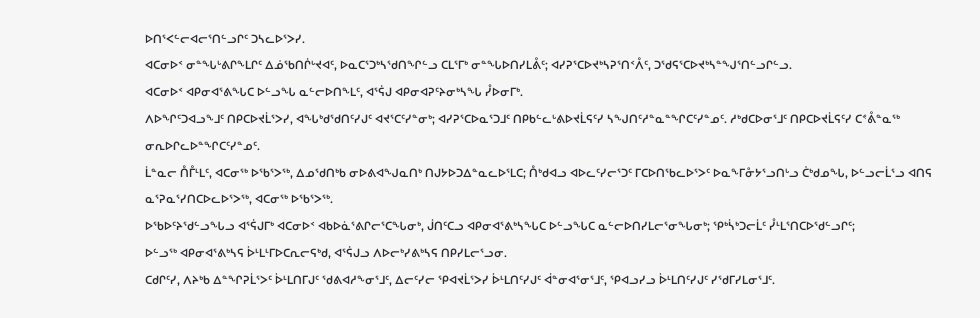ᐅᑎᕐᐸᓪᓕᐊᓕᕐᑎᓪᓗᒋᑦ ᑐᓴᓚᐅᕐᐳᓯ.
ᐊᑕᓂᐅᑉ ᓂᓐᖓᒡᕕᒋᖕᒪᒋᑦ ᐃᓅᖃᑎᒌᒡᔪᐊᑦ, ᐅᓇᑕᕐᑐᒃᓴᖁᑎᖏᓪᓗ ᑕᒪᕐᒥᒃ ᓂᓐᖓᐅᑎᓯᒪᕔᑦ; ᐊᓯᕈᕐᑕᐅᔪᒃᓴᕈᕐᑎᑉᐰᑦ, ᑐᖁᕋᕐᑕᐅᔪᒃᓴᓐᖑᕐᑎᓪᓗᒋᓪᓗ.
ᐊᑕᓂᐅᑉ ᐊᑭᓂᐊᕐᕕᖓᑕ ᐅᓪᓗᖓ ᓇᓪᓕᐅᑎᖕᒪᑦ, ᐊᕐᕌᒍ ᐊᑭᓂᐊᕈᑦᔨᓂᒃᓴᖓ ᓮᐅᓂᒥᒃ.
ᐱᐅᖏᑦᑐᐊᓗᖕᒧᑦ ᑎᑭᑕᐅᔪᒫᕐᐳᓯ, ᐊᖓᒃᑯᖁᑎᑦᓯᒍᑦ ᐊᔪᕐᑕᑦᓯᓐᓂᒃ; ᐊᓯᕈᕐᑕᐅᓇᕐᑐᒧᑦ ᑎᑭᑲᓪᓚᒡᕕᐅᔪᒫᕋᑦᓯ ᓴᖑᑎᑦᓱᓐᓇᓐᖏᑕᑦᓯᓐᓄᑦ. ᓱᒃᑯᑕᐅᓂᕐᒧᑦ ᑎᑭᑕᐅᔪᒫᕋᑦᓯ ᑕᕝᕔᓐᓇᖅ ᓂᕆᐅᒋᓚᐅᓐᖏᑕᑦᓯᓐᓄᑦ.
ᒫᓐᓇᓕ ᑍᒤᒻᒪᑦ, ᐊᑕᓂᖅ ᐅᖃᕐᐳᖅ, ᐃᓄᖁᑎᒃᑲ ᓂᐅᕕᐊᖑᓇᑎᒃ ᑎᒍᔭᐅᑐᐃᓐᓇᓚᐅᕐᒪᑕ; ᑍᒃᑯᐊᓗ ᐊᐅᓚᑦᓯᓕᕐᑐᑦ ᒥᑕᐅᑎᖃᓚᐅᕐᐳᑦ ᐅᓇᖕᒥᓁᔭᕐᓗᑎᒡᓗ ᑖᒃᑯᓄᖓ, ᐅᓪᓗᓕᒫᕐᓗ ᐊᑎᕋ ᓇᕐᕈᓇᕐᓯᑎᑕᐅᓚᐅᕐᐳᖅ, ᐊᑕᓂᖅ ᐅᖃᕐᐳᖅ.
ᐅᖃᐅᑦᔨᖁᓪᓗᖓᓗ ᐊᕐᕌᒍᒥᒃ ᐊᑕᓂᐅᑉ ᐊᑲᐅᓈᕐᕕᒋᓕᕐᑕᖓᓂᒃ, ᒎᑎᑦᑕᓗ ᐊᑭᓂᐊᕐᕕᒃᓴᖓᑕ ᐅᓪᓗᖓᑕ ᓇᓪᓕᐅᑎᓯᒪᓕᕐᓂᖓᓂᒃ; ᕿᒃᓵᒃᑐᓕᒫᑦ ᓮᒻᒪᕐᑎᑕᐅᖁᓪᓗᒋᑦ;
ᐅᓪᓗᖅ ᐊᑭᓂᐊᕐᕕᒃᓴᕋ ᐆᒻᒪᒻᒥᐅᑕᕆᓕᕋᒃᑯ, ᐊᕐᕌᒍᓗ ᐱᐅᓕᒃᓯᕕᒃᓴᕋ ᑎᑭᓯᒪᓕᕐᓗᓂ.
ᑕᑯᒋᑦᓯ, ᐱᔨᒃᑲ ᐃᓐᖏᕈᒫᕐᐳᑦ ᐆᒻᒪᑎᒥᒍᑦ ᖁᕕᐊᓱᖕᓂᕐᒧᑦ, ᐃᓕᑦᓯᓕ ᕿᐊᔪᒫᕐᐳᓯ ᐆᒻᒪᑎᑦᓯᒍᑦ ᐋᓐᓂᐊᕐᓂᕐᒧᑦ, ᕿᐊᓗᓯᓗ ᐆᒻᒪᑎᑦᓯᒍᑦ ᓯᖁᒥᓯᒪᓂᕐᒧᑦ.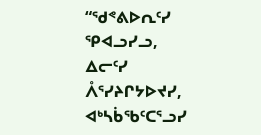“ᖁᕝᕕᐅᕆᑦᓯ ᕿᐊᓗᓯᓗ, ᐃᓕᑦᓯ ᐰᕐᓯᔨᒋᔭᐅᔪᓯ, ᐊᒃᓴᑳᖃᑦᑕᕐᓗᓯ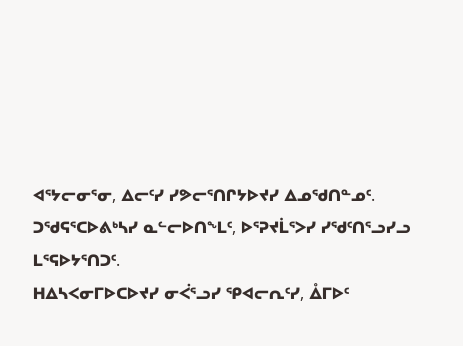ᐊᕐᔭᓕᓂᕐᓂ, ᐃᓕᑦᓯ ᓯᕗᓕᕐᑎᒋᔭᐅᔪᓯ ᐃᓄᖁᑎᓐᓄᑦ. ᑐᖁᕋᕐᑕᐅᕕᒃᓴᓯ ᓇᓪᓕᐅᑎᖕᒪᑦ, ᐅᕐᕈᔪᒫᕐᐳᓯ ᓯᖁᑦᑎᕐᓗᓯᓗ ᒪᕐᕋᐅᔭᕐᑎᑐᑦ.
ᕼᐃᓴᐸᓂᒥᐅᑕᐅᔪᓯ ᓂᐹᕐᓗᓯ ᕿᐊᓕᕆᑦᓯ, ᐂᒥᐅᑦ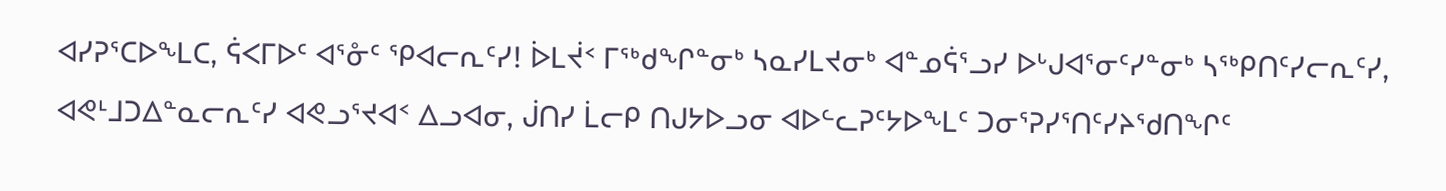ᐊᓯᕈᕐᑕᐅᖕᒪᑕ, ᕌᐸᒥᐅᑦ ᐊᕐᓁᑦ ᕿᐊᓕᕆᑦᓯ! ᐆᒪᔫᑉ ᒥᖅᑯᖏᓐᓂᒃ ᓴᓇᓯᒪᔪᓂᒃ ᐊᓐᓄᕌᕐᓗᓯ ᐅᒡᒍᐊᕐᓂᑦᓯᓐᓂᒃ ᓴᖅᑭᑎᑦᓯᓕᕆᑦᓯ, ᐊᕙᒻᒧᑐᐃᓐᓇᓕᕆᑦᓯ ᐊᕙᓗᕐᔪᐊᑉ ᐃᓗᐊᓂ, ᒎᑎᓯ ᒫᓕᑭ ᑎᒍᔭᐅᓗᓂ ᐊᐅᓪᓚᕈᑦᔭᐅᖕᒪᑦ ᑐᓂᕐᕈᓯᕐᑎᑦᓯᔨᖁᑎᖏᑦ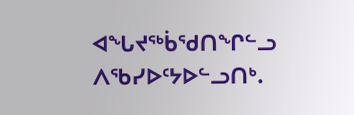ᐊᖓᔪᖅᑳᖁᑎᖏᓪᓗ ᐱᖃᓯᐅᑦᔭᐅᓪᓗᑎᒃ.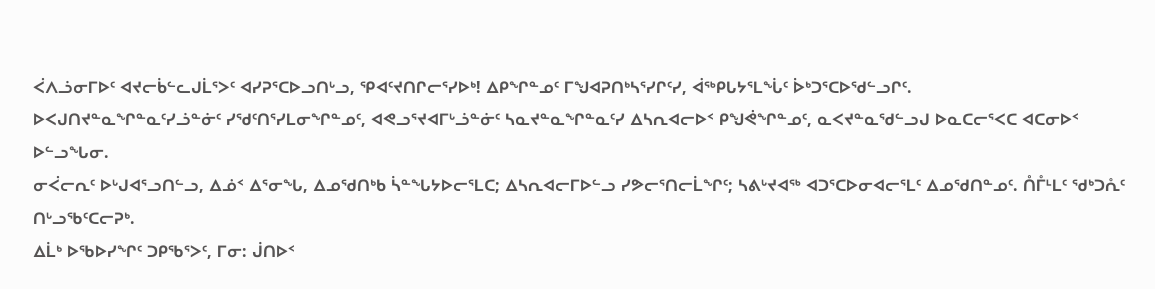ᐹᐱᓘᓂᒥᐅᑦ ᐊᔪᓕᑳᓪᓚᒍᒫᕐᐳᑦ ᐊᓯᕈᕐᑕᐅᓗᑎᒡᓗ, ᕿᐊᑦᔪᑎᒋᓕᕐᓯᐅᒃ! ᐃᑭᖏᓐᓄᑦ ᒥᖑᐊᕈᑎᒃᓴᕐᓯᒋᑦᓯ, ᐋᖅᑭᒐᔭᕐᒪᖔᑦ ᐆᒃᑐᕐᑕᐅᖁᓪᓗᒋᑦ.
ᐅᐸᒍᑎᔪᓐᓇᖏᓐᓇᑦᓯᓘᓐᓃᑦ ᓯᖁᑦᑎᕐᓯᒪᓂᖏᓐᓄᑦ, ᐊᕙᓗᕐᔪᐊᒥᒡᓘᓐᓃᑦ ᓴᓇᔪᓐᓇᖏᓐᓇᑦᓯ ᐃᓴᕆᐊᓕᐅᑉ ᑭᖑᕚᖏᓐᓄᑦ, ᓇᐸᔪᓐᓇᖁᓪᓗᒍ ᐅᓇᑕᓕᕐᐸᑕ ᐊᑕᓂᐅᑉ ᐅᓪᓗᖓᓂ.
ᓂᐹᓕᕆᑦ ᐅᒡᒍᐊᕐᓗᑎᓪᓗ, ᐃᓅᑉ ᐃᕐᓂᖓ, ᐃᓄᖁᑎᒃᑲ ᓵᓐᖓᔭᐅᓕᕐᒪᑕ; ᐃᓴᕆᐊᓕᒥᐅᓪᓗ ᓯᕗᓕᕐᑎᓕᒫᖏᑦ; ᓴᕕᒡᔪᐊᖅ ᐊᑐᕐᑕᐅᓂᐊᓕᕐᒪᑦ ᐃᓄᖁᑎᓐᓄᑦ. ᑍᒤᒻᒪᑦ ᖁᒃᑐᕅᑦ ᑎᒡᓗᖃᑦᑕᓕᕈᒃ.
ᐃᒫᒃ ᐅᖃᐅᓯᖏᑦ ᑐᑭᖃᕐᐳᑦ, ᒥᓂ: ᒎᑎᐅᑉ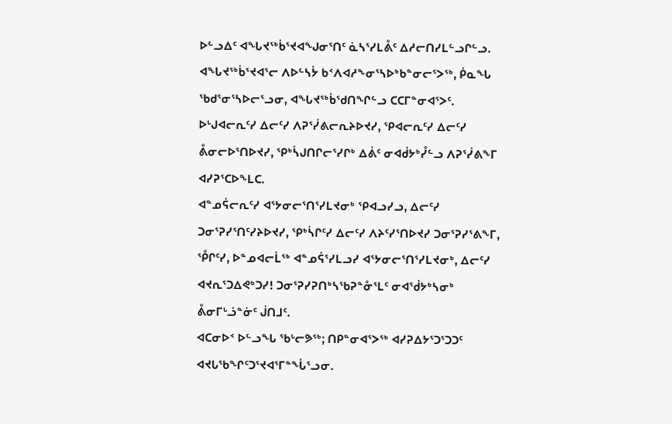ᐅᓪᓗᐃᑦ ᐊᖓᔪᖅᑳᕐᔪᐊᖑᓂᕐᑎᑦ ᓈᓴᕐᓯᒪᕔᑦ ᐃᓱᓕᑎᓯᒪᓪᓗᒋᓪᓗ.
ᐊᖓᔪᖅᑳᕐᔪᐊᕐᓕ ᐱᐅᓪᓴᔮ ᑲᑉᐱᐊᓱᖕᓂᕐᓴᐅᒃᑲᓐᓂᓕᕐᐳᖅ, ᑮᓇᖓ ᖃᑯᕐᓂᕐᓴᐅᓕᕐᓗᓂ, ᐊᖓᔪᖅᑳᖁᑎᖏᓪᓗ ᑕᑕᒥᓐᓂᐊᕐᐳᑦ.
ᐅᒡᒍᐊᓕᕆᑦᓯ ᐃᓕᑦᓯ ᐱᕈᕐᓰᕕᓕᕆᔨᐅᔪᓯ, ᕿᐊᓕᕆᑦᓯ ᐃᓕᑦᓯ ᕔᓂᓕᐅᕐᑎᐅᔪᓯ, ᕿᒃᓵᒍᑎᒋᓕᕐᓯᒋᒃ ᐃᕖᑦ ᓂᐊᑰᔭᒃᓮᓪᓗ ᐱᕈᕐᓰᕕᖕᒥ ᐊᓯᕈᕐᑕᐅᖕᒪᑕ.
ᐊᓐᓄᕌᓕᕆᑦᓯ ᐊᕐᔭᓂᓕᕐᑎᕐᓯᒪᔪᓂᒃ ᕿᐊᓗᓯᓗ, ᐃᓕᑦᓯ ᑐᓂᕐᕈᓯᕐᑎᑦᓯᔨᐅᔪᓯ, ᕿᒃᓵᒋᑦᓯ ᐃᓕᑦᓯ ᐱᔨᑦᓯᕐᑎᐅᔪᓯ ᑐᓂᕐᕈᓯᕐᕕᖕᒥ, ᕾᒋᑦᓯ, ᐅᓐᓄᐊᓕᒫᖅ ᐊᓐᓄᕌᕐᓯᒪᓗᓯ ᐊᕐᔭᓂᓕᕐᑎᕐᓯᒪᔪᓂᒃ, ᐃᓕᑦᓯ ᐊᔪᕆᕐᑐᐃᕙᒃᑐᓯ! ᑐᓂᕐᕈᓯᕈᑎᒃᓴᖃᕈᓐᓁᕐᒪᑦ ᓂᐊᖂᔭᒃᓴᓂᒃ ᕔᓂᒥᒡᓘᓐᓃᑦ ᒎᑎᒧᑦ.
ᐊᑕᓂᐅᑉ ᐅᓪᓗᖓ ᖃᒡᓕᕗᖅ; ᑎᑭᓐᓂᐊᕐᐳᖅ ᐊᓯᕈᐃᔭᕐᑐᕐᑐᑐᑦ ᐊᔪᒐᖃᖏᑦᑐᕐᔪᐊᕐᒥᓐᖔᕐᓗᓂ.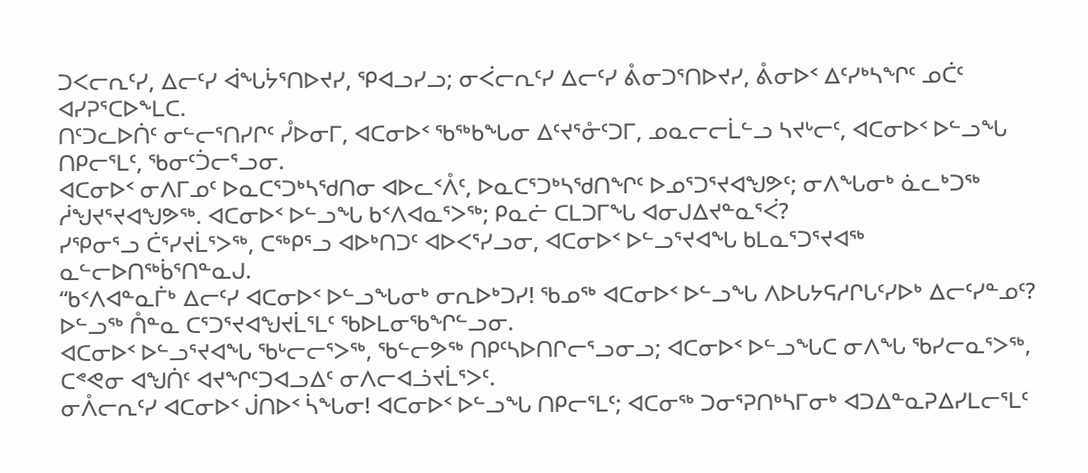ᑐᐸᓕᕆᑦᓯ, ᐃᓕᑦᓯ ᐋᖓᔮᕐᑎᐅᔪᓯ, ᕿᐊᓗᓯᓗ; ᓂᐹᓕᕆᑦᓯ ᐃᓕᑦᓯ ᕔᓂᑐᕐᑎᐅᔪᓯ, ᕔᓂᐅᑉ ᐃᑦᓯᒃᓴᖏᑦ ᓄᑖᑦ ᐊᓯᕈᕐᑕᐅᖕᒪᑕ.
ᑎᑦᑐᓚᐅᑏᑦ ᓂᓪᓕᕐᑎᓯᒋᑦ ᓮᐅᓂᒥ, ᐊᑕᓂᐅᑉ ᖃᖅᑲᖓᓂ ᐃᑦᔪᕐᓁᑦᑐᒥ, ᓄᓇᓕᓕᒫᓪᓗ ᓴᔪᒡᓕᑦ, ᐊᑕᓂᐅᑉ ᐅᓪᓗᖓ ᑎᑭᓕᕐᒪᑦ, ᖃᓂᑦᑑᓕᕐᓗᓂ.
ᐊᑕᓂᐅᑉ ᓂᐱᒥᓄᑦ ᐅᓇᑕᕐᑐᒃᓴᖁᑎᓂ ᐊᐅᓚᑉᐰᑦ, ᐅᓇᑕᕐᑐᒃᓴᖁᑎᖏᑦ ᐅᓄᕐᑐᕐᔪᐊᖑᕗᑦ; ᓂᐱᖓᓂᒃ ᓈᓚᒃᑐᖅ ᓲᖑᔪᕐᔪᐊᖑᕗᖅ. ᐊᑕᓂᐅᑉ ᐅᓪᓗᖓ ᑲᑉᐱᐊᓇᕐᐳᖅ; ᑭᓇᓖ ᑕᒪᑐᒥᖓ ᐊᓂᒍᐃᔪᓐᓇᕐᐹ?
ᓯᕿᓂᕐᓗ ᑖᕐᓯᔪᒫᕐᐳᖅ, ᑕᖅᑭᕐᓗ ᐊᐅᒃᑎᑐᑦ ᐊᐅᐸᕐᓯᓗᓂ, ᐊᑕᓂᐅᑉ ᐅᓪᓗᕐᔪᐊᖓ ᑲᒪᓇᕐᑐᕐᔪᐊᖅ ᓇᓪᓕᐅᑎᖅᑳᕐᑎᓐᓇᒍ.
“ᑲᑉᐱᐊᓐᓇᒦᒃ ᐃᓕᑦᓯ ᐊᑕᓂᐅᑉ ᐅᓪᓗᖓᓂᒃ ᓂᕆᐅᒃᑐᓯ! ᖃᓄᖅ ᐊᑕᓂᐅᑉ ᐅᓪᓗᖓ ᐱᐅᒐᔭᕋᓱᒋᒐᑦᓯᐅᒃ ᐃᓕᑦᓯᓐᓄᑦ? ᐅᓪᓗᖅ ᑍᓐᓇ ᑕᕐᑐᕐᔪᐊᖑᔪᒫᕐᒪᑦ ᖃᐅᒪᓂᖃᖏᓪᓗᓂ.
ᐊᑕᓂᐅᑉ ᐅᓪᓗᕐᔪᐊᖓ ᖃᒡᓕᓕᕐᐳᖅ, ᖃᓪᓕᕗᖅ ᑎᑭᑦᓴᐅᑎᒋᓕᕐᓗᓂᓗ; ᐊᑕᓂᐅᑉ ᐅᓪᓗᖓᑕ ᓂᐱᖓ ᖃᓯᓕᓇᕐᐳᖅ, ᑕᕝᕙᓂ ᐊᖑᑏᑦ ᐊᔪᖏᑦᑐᐊᓗᐃᑦ ᓂᐱᓕᐊᓘᔪᒫᕐᐳᑦ.
ᓂᐰᓕᕆᑦᓯ ᐊᑕᓂᐅᑉ ᒎᑎᐅᑉ ᓵᖓᓂ! ᐊᑕᓂᐅᑉ ᐅᓪᓗᖓ ᑎᑭᓕᕐᒪᑦ; ᐊᑕᓂᖅ ᑐᓂᕐᕈᑎᒃᓴᒥᓂᒃ ᐊᑐᐃᓐᓇᕈᐃᓯᒪᓕᕐᒪᑦ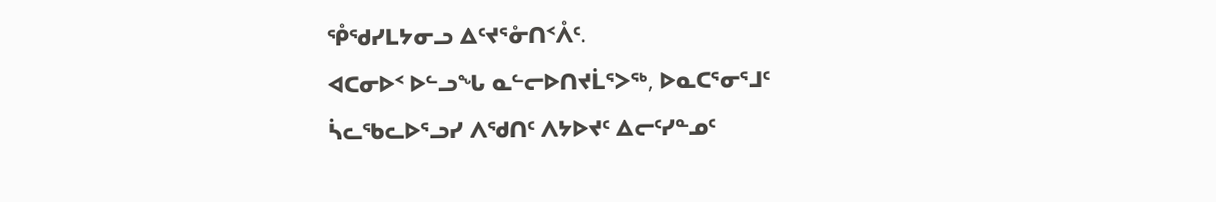ᕾᖁᓯᒪᔭᓂᓗ ᐃᑦᔪᕐᓁᑎᑉᐰᑦ.
ᐊᑕᓂᐅᑉ ᐅᓪᓗᖓ ᓇᓪᓕᐅᑎᔪᒫᕐᐳᖅ, ᐅᓇᑕᕐᓂᕐᒧᑦ ᓵᓚᖃᓚᐅᕐᓗᓯ ᐱᖁᑎᑦ ᐱᔭᐅᔪᑦ ᐃᓕᑦᓯᓐᓄᑦ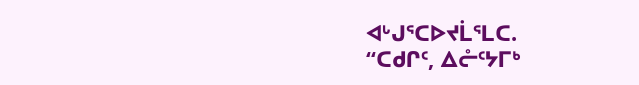ᐊᒡᒍᕐᑕᐅᔪᒫᕐᒪᑕ.
“ᑕᑯᒋᑦ, ᐃᓔᑦᔭᒥᒃ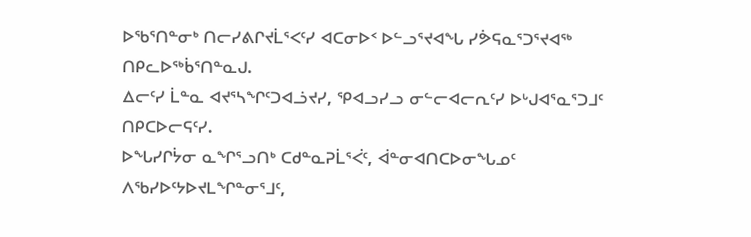ᐅᖃᕐᑎᓐᓂᒃ ᑎᓕᓯᕕᒋᔪᒫᕐᐸᑦᓯ ᐊᑕᓂᐅᑉ ᐅᓪᓗᕐᔪᐊᖓ ᓯᕘᕋᓇᕐᑐᕐᔪᐊᖅ ᑎᑭᓚᐅᖅᑳᕐᑎᓐᓇᒍ.
ᐃᓕᑦᓯ ᒫᓐᓇ ᐊᔪᕐᓴᖏᑦᑐᐊᓘᔪᓯ, ᕿᐊᓗᓯᓗ ᓂᓪᓕᐊᓕᕆᑦᓯ ᐅᒡᒍᐊᕐᓇᕐᑐᒧᑦ ᑎᑭᑕᐅᓕᕋᑦᓯ.
ᐅᖓᓯᒋᔮᓂ ᓇᖏᕐᓗᑎᒃ ᑕᑯᓐᓇᕈᒫᕐᐹᑦ, ᐋᓐᓂᐊᑎᑕᐅᓂᖓᓄᑦ ᐱᖃᓯᐅᑦᔭᐅᔪᒪᖏᓐᓂᕐᒧᑦ,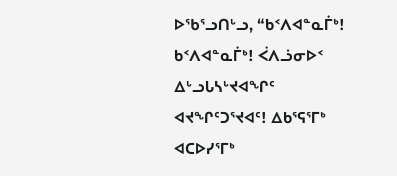ᐅᖃᕐᓗᑎᒡᓗ, “ᑲᑉᐱᐊᓐᓇᒦᒃ! ᑲᑉᐱᐊᓐᓇᒦᒃ! ᐹᐱᓘᓂᐅᑉ ᐃᒡᓗᒐᓴᒡᔪᐊᖏᑦ ᐊᔪᖏᑦᑐᕐᔪᐊᑦ! ᐃᑲᕐᕋᕐᒥᒃ ᐊᑕᐅᓯᕐᒥᒃ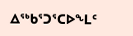ᐃᖅᑲᕐᑐᕐᑕᐅᖕᒪᑦ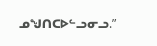ᓄᖑᑎᑕᐅᓪᓗᓂᓗ.”